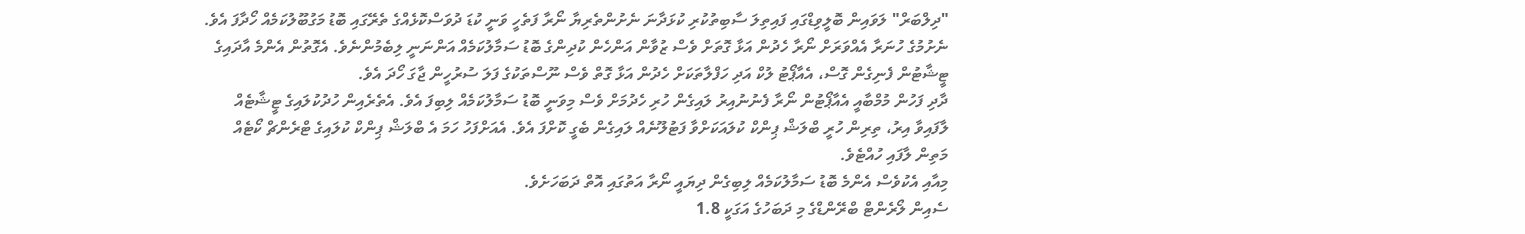"ދިލްބަރް" ލަވައިން ބޮލީވިޑްގައި ފައިތިލަ ސާބިތުކުރި ކުޅަދާނަ ނެށުންތެރިޔާ ނޯރާ ފަތެހީ ވަނީ ކުޑަ ދުވަސްކޮޅެއްގެ ތެރޭގައި ބޮޑު މަގުބޫލުކަމެއް ހޯދާފަ އެވެ.
ނެށުމުގެ ހުނަރާ އެއްވަރަށް ނޯރާ ހެދުން އަޅާ ގޮތަށް ވެސް ޒުވާން އަންހެން ކުދިންގެ ބޮޑު ސަމާލުކަމެއް އަންނަނީ ލިބެމުންނެވެ. އެގޮތުން އެންމެ އާދައިގެ ޓީޝާޓުން ފެނިގެން ގޮސް، އެއާޕޯޓު ލުކް އަދި ހަފްލާތަކަށް ހެދުން އަޅާ ގޮތް ވެސް ނޫސްތަކުގެ ފަލަ ސުރުހީން ޖާގަ ހޯދަ އެވެ.
ދާދި ފަހުން މުމްބާއީ އެއާޕޯޓުން ނޯރާ ފެނުނުއިރު ލައިގެން ހުރި ހެދުމަށް ވެސް މިވަނީ ބޮޑު ސަމާލުކަމެއް ލިބިފަ އެވެ. އެތެރެއިން ހުދުކުލައިގެ ޓީޝާޓެއް ލާފައިވާ އިރު، ތިރިން ހުރީ ބްލަޝް ޕިންކް ކުލައަކަށްވާ ފަޓުލޫނެއް ލައިގެން ބެގީ ކޮށްފަ އެވެ. އެއަށްފަހު ހަމަ އެ ބްލަޝް ޕިންކް ކުލައިގެ ޓްރެންޗް ކޯޓެއް މަތިން ލާފައި ހުއްޓެވެ.
މިއާއި އެކުވެސް އެންމެ ބޮޑު ސަމާލުކަމެއް ލިބިގެން ދިޔައީ ނޯރާ އަތުގައި އޮތް ދަބަހަށެވެ.
ސެއިން ލޯރެންޓް ބްރޭންޑްގެ މި ދަބަހުގެ އަގަކީ 1.8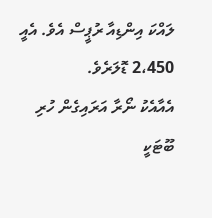ލައްކަ އިންޑިއާ ރުޕީސް އެވެ. އެއީ 2،450 ޑޮލަރެވެ.
އެއާއެކު ނޯރާ އަރައިގެން ހުރި ބޫޓަކީ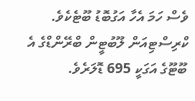ވެސް ހަމަ އެހާ އަގުބޮޑު ބޫޓެކެވެ. ކްރިސްޓިއަން ލޫބުޓީން ބްރޭންޑްގެ އެ ބޫޓޫގެ އަގަކީ 695 ޑޮލަރެވެ.